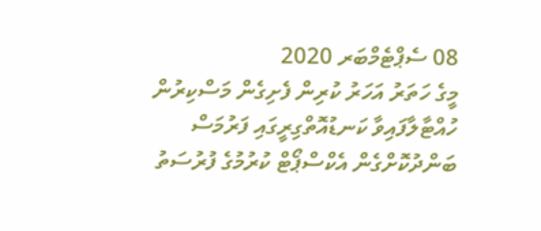08 ސެޕްޓެމްބަރ 2020
މީގެ ހަތަރު އަހަރު ކުރިން ފެށިގެން މަސްކިރުން ހުއްޓާލާފައިވާ ކަނޑުއޮތްގިރީގައި ފަރުމަސް ބަންދުކޮށްގެން އެކްސްޕޯޓް ކުރުމުގެ ފުރުސަތު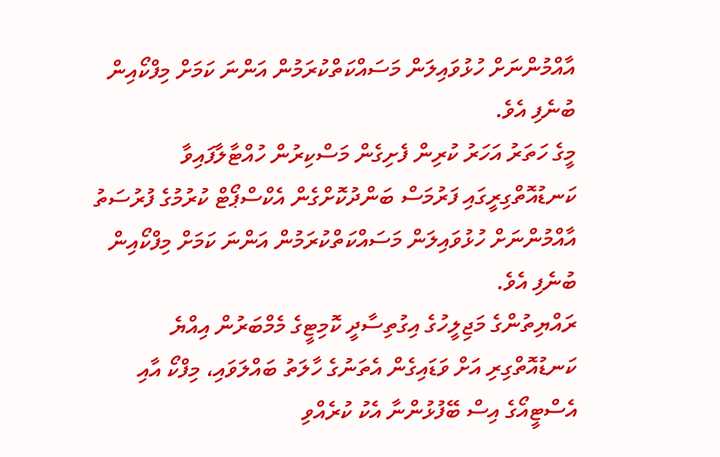އާއްމުންނަށް ހުޅުވައިލަން މަސައްކަތްކުރަމުން އަންނަ ކަމަށް މިފްކޯއިން ބުނެފި އެވެ.
މީގެ ހަތަރު އަހަރު ކުރިން ފެށިގެން މަސްކިރުން ހުއްޓާލާފައިވާ ކަނޑުއޮތްގިރީގައި ފަރުމަސް ބަންދުކޮށްގެން އެކްސްޕޯޓް ކުރުމުގެ ފުރުސަތު އާއްމުންނަށް ހުޅުވައިލަން މަސައްކަތްކުރަމުން އަންނަ ކަމަށް މިފްކޯއިން ބުނެފި އެވެ.
ރައްޔިތުންގެ މަޖިލީހުގެ އިގުތިސާދީ ކޮމިޓީގެ މެމްބަރުން އިއްޔެ ކަނޑުއޮތްގިރި އަށް ވަޑައިގެން އެތަނުގެ ހާލަތު ބައްލަވައި، މިފްކޯ އާއި އެސްޓީއޯގެ އިސް ބޭފުޅުންނާ އެކު ކުރެއްވި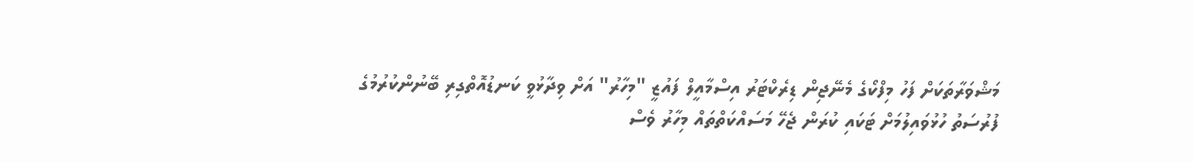މަޝްވަރާތަކަށް ފަހު މިފްކޯގެ މެނޭޖިން ޑިރެކްޓަރު އިސްމާއީލް ފައުޒީ "މިހާރު" އަށް ވިދާޅުވީ ކަނޑުއޮތްގިރި ބޭނުންކުރުމުގެ ފުރުސަތު ހުޅުވައިލުމަށް ޓަކައި ކުރަން ޖެހޭ މަސައްކަތްތައް މިހާރު ވެސް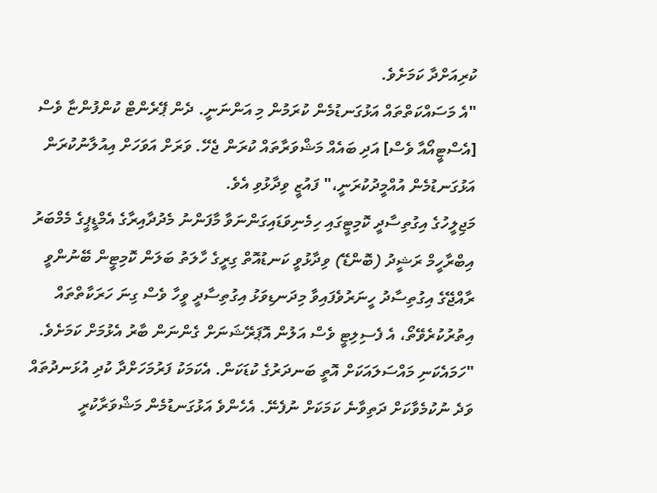ކުރިއަށްދާ ކަމަށެވެ.
"އެ މަސައްކަތްތައް އަޅުގަނޑުމެން ކުރަމުން މި އަންނަނީ. ދެން ޕޭރެންޓް ކުންފުންޏާ ވެސް [އެސްޓީއޯއާ ވެސް] އަދި ބައެއް މަޝްވަރާތައް ކުރަން ޖެހޭ. ވަރަށް އަވަހަށް އިއުލާނުކުރަން އަޅުގަނޑުމެން އުއްމީދުކުރަނީ،" ފައުޒީ ވިދާޅުވި އެވެ.
މަޖިލީހުގެ އިގުތިސާދީ ކޮމިޓީގައި ހިމެނިވަޑައިގަންނަވާ މާފަންނު މެދުދާއިރާގެ އެމްޑީޕީގެ މެމްބަރު އިބްރާހީމް ރަޝީދު (ބޮންޑޭ) ވިދާޅުވީ ކަނޑުއޮތް ގިރީގެ ހާލަތު ބަލަން ކޮމިޓީން ބޭނުންވީ ރާއްޖޭގެ އިގުތިސާދު ހީނަރުވެފައިވާ މިދަނޑިވަޅު އިގުތިސާދީ ވީހާ ވެސް ގިނަ ހަރަކާތްތައް އިތުރުކުރެވޭތޯ، އެ ފެސިލިޓީ ވެސް އަލުން އޮޕަރޭޝަނަށް ގެންނަން ބާރު އެޅުމަށް ކަމަށެވެ.
"ހަމައެކަނި މައްސަލައަކަށް އޮތީ ބަނދަރުގެ ކުޑަކަން. އެކަމަކު ފަރުމަހަށްދާ ކުދި އުޅަނދުތައް ވަދެ ނުކުމެވާކަށް ދަތިވާނެ ކަމަކަށް ނުފެނޭ. އެހެންވެ އަޅުގަނޑުމެން މަޝްވަރާކުރީ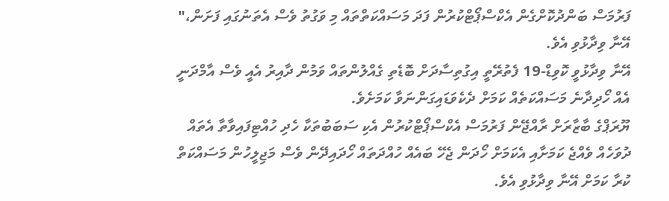ފަރުމަސް ބަންދުކޮށްގެން އެކްސްޕޯޓްކުރުން ފަދަ މަސައްކަތްތައް މި ވަގުތު ވެސް އެތަނުގައި ފަށަން،" އޭނާ ވިދާޅުވި އެވެ.
އޭނާ ވިދާޅުވީ ކޮވިޑް-19 ފެތުރޭތީ އިގުތިސާދަށް ބޮޑެތި ގެއްލުންތައް ވަމުން ދާއިރު އެއީ ވެސް އާމްދަނީ އެއް ހޯދިދާނެ މަސައްކަތެއް ކަމަށް ދެކެވަޑައިގަންނަވާ ކަމަށެވެ.
ޔޫރަޕްގެ ބާޒާރަށް ރާއްޖޭން ފަރުމަސް އެކްސްޕޯޓްކުރުން އެކި ސަބަބުތަކާ ހެދި ހުއްޓިފައިވާތާ އެތައް ދުވަހެއް ވެއްޖެ ކަމަށާއި އެކަމަށް ހޯދަން ޖެހޭ ބައެއް ހުއްދަތައް ހޯދައިދޭން ވެސް މަޖިލީހުން މަސައްކަތް ކުރާ ކަމަށް އޭނާ ވިދާޅުވި އެވެ.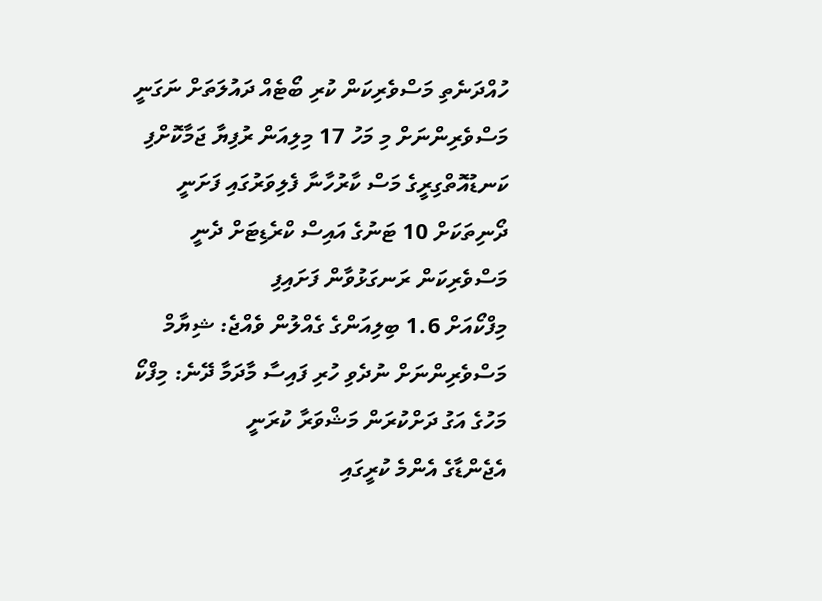ހުއްދަނެތި މަސްވެރިކަން ކުރި ބޯޓެއް ދައުލަތަށް ނަގަނީ
މަސްވެރިންނަށް މި މަހު 17 މިލިއަން ރުފިޔާ ޖަމާކޮށްފި
ކަނޑުއޮތްގިރީގެ މަސް ކާރުހާނާ ފެލިވަރުގައި ފަށަނީ
ދޯނިތަކަށް 10 ޓަނުގެ އައިސް ކްރެޑިޓަށް ދެނީ
މަސްވެރިކަން ރަނގަޅުވާން ފަށައިފި
މިފްކޯއަށް 1.6 ބިލިއަންގެ ގެއްލުން ވެއްޖެ: ޝިޔާމް
މަސްވެރިންނަށް ނުދެވި ހުރި ފައިސާ މާދަމާ ދޭނެ: މިފްކޯ
މަހުގެ އަގު ދަށްކުރަން މަޝްވަރާ ކުރަނީ
އެޖެންޑާގެ އެންމެ ކުރީގައި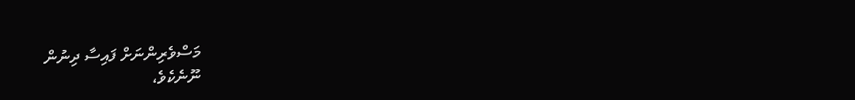މަސްވެރިންނަށް ފައިސާ ދިނުން
ނޫނެކެވެ،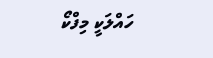ހައްލަކީ މިފްކޯ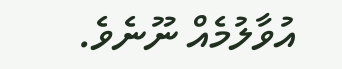އުވާލުމެއް ނޫނެވެ.